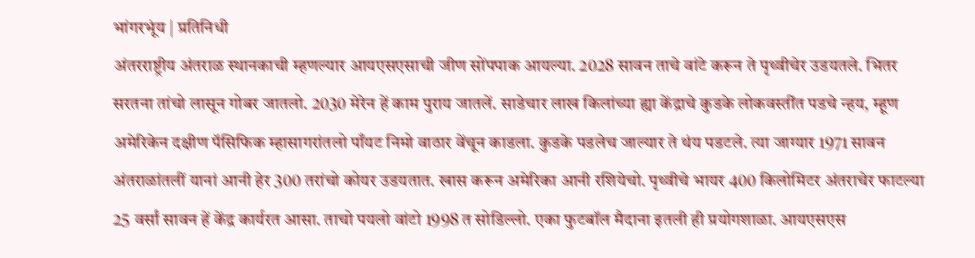भांगरभूंय | प्रतिनिधी
अंतरराष्ट्रीय अंतराळ स्थानकाची म्हणल्यार आयएसएसाची जीण सोंपपाक आयल्या. 2028 सावन ताचे वांटे करून ते पृथ्वीचेर उडयतले. भितर सरतना तांचो लासून गोबर जातलो. 2030 मेरेन हें काम पुराय जातलें. साडेचार लाख किलांच्या ह्या केंद्राचे कुडके लोकवस्तींत पडचे न्हय, म्हूण अमेरिकेन दक्षीण पॅसिफिक म्हासागरांतलो पाँयट निमो वाठार वेंचून काडला. कुडके पडलेच जाल्यार ते थंय पडटले. त्या जाग्यार 1971 सावन अंतराळांतलीं यानां आनी हेर 300 तरांचो कोयर उडयतात. खास करून अमेरिका आनी रशियेचो. पृथ्वीचे भायर 400 किलोमिटर अंतराचेर फाटल्या 25 वर्सां सावन हें केंद्र कार्यरत आसा. ताचो पयलो वांटो 1998 त सोडिल्लो. एका फुटबॉल मैदाना इतली ही प्रयोगशाळा. आयएसएस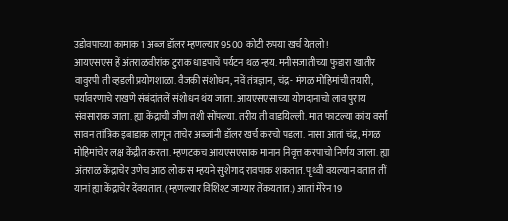उडोवपाच्या कामाक 1 अब्ज डॉलर म्हणल्यार 9500 कोटी रुपया खर्च येतलो!
आयएसएस हें अंतराळवीरांक टुराक धाडपाचें पर्यटन थळ न्हय. मनीसजातीच्या फुडारा खातीर वावुरपी ती व्हडली प्रयोगशाळा. वैजकी संशोधन, नवें तंत्रज्ञान, चंद्र- मंगळ मोहिमांची तयारी, पर्यावरणाचे राखणे संबंदांतलें संशोधन थंय जाता. आयएसएसाच्या योगदानाचो लाव पुराय संवसाराक जाता. ह्या केंद्राची जीण तशी सोंपल्या. तरीय ती वाडयिल्ली. मात फाटल्या कांय वर्सां सावन तांत्रिक इबाडाक लागून ताचेर अब्जांनी डॉलर खर्च करचो पडला. नासा आतां चंद्र, मंगळ मोहिमांचेर लक्ष केंद्रीत करता. म्हणटकच आयएसएसाक मानान निवृत्त करपाचो निर्णय जाला. ह्या अंतराळ केंद्राचेर उणेच आठ लोक स म्हयने सुशेगाद रावपाक शकतात. पृथ्वी वयल्यान वतात तीं यानां ह्या केंद्राचेर देंवयतात. (म्हणल्यार विशिश्ट जाग्यार तेंकयतात.) आतां मेरेन 19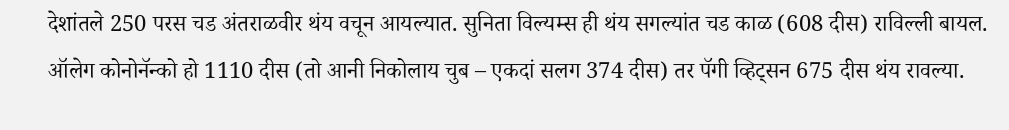देशांतले 250 परस चड अंतराळवीर थंय वचून आयल्यात. सुनिता विल्यम्स ही थंय सगल्यांत चड काळ (608 दीस) राविल्ली बायल. ऑलेग कोनोनॅन्को हो 1110 दीस (तो आनी निकोलाय चुब – एकदां सलग 374 दीस) तर पॅगी व्हिट्सन 675 दीस थंय रावल्या.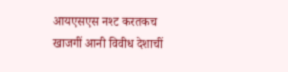आयएसएस नश्ट करतकच खाजगीं आनी विवीध देशाचीं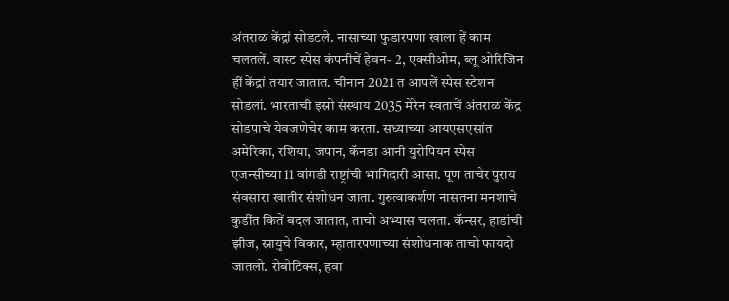अंतराळ केंद्रां सोडटले. नासाच्या फुडारपणा खाला हें काम चलतलें. वास्ट स्पेस कंपनीचें हेवन- 2, एक्सीओम, ब्लू ओरिजिन हीं केंद्रां तयार जातात. चीनान 2021 त आपलें स्पेस स्टेशन सोडलां. भारताची इस्रो संस्थाय 2035 मेरेन स्वताचें अंतराळ केंद्र सोडपाचे येवजणेचेर काम करता. सध्याच्या आयएसएसांत अमेरिका, रशिया, जपान, कॅनडा आनी युरोपियन स्पेस एजन्सीच्या 11 वांगडी राष्ट्रांची भागिदारी आसा. पूण ताचेर पुराय संवसारा खातीर संशोधन जाता. गुरुत्वाकर्शण नासतना मनशाचे कुडींत कितें बदल जातात, ताचो अभ्यास चलता. कॅन्सर, हाडांची झीज, स्नायुचे विकार, म्हातारपणाच्या संशोधनाक ताचो फायदो जातलो. रोबोटिक्स, हवा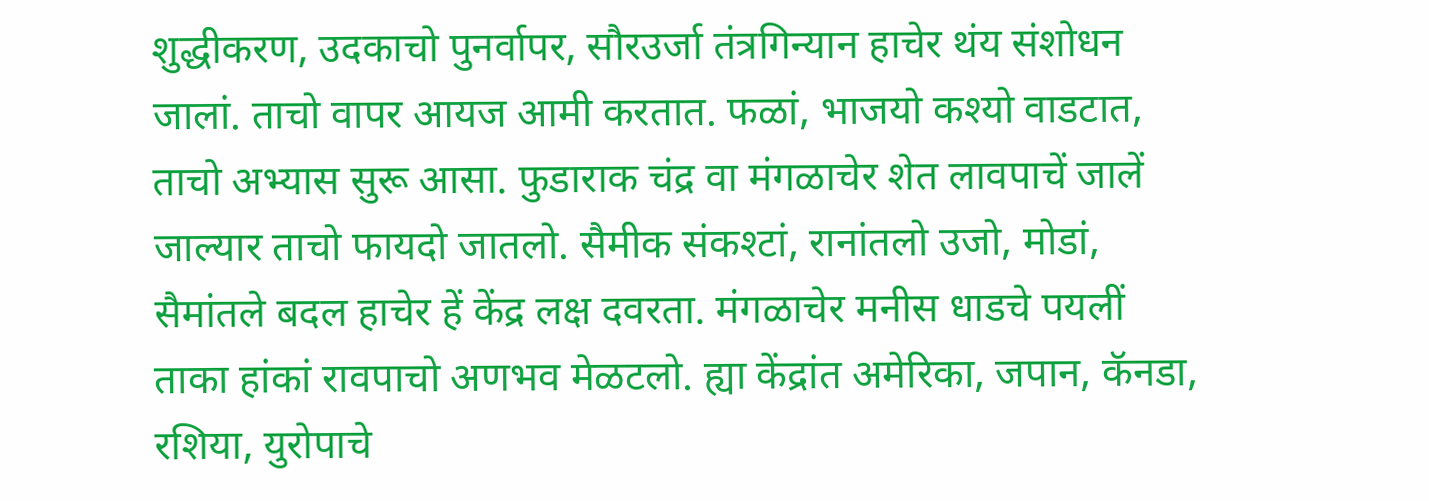शुद्धीकरण, उदकाचो पुनर्वापर, सौरउर्जा तंत्रगिन्यान हाचेर थंय संशोधन जालां. ताचो वापर आयज आमी करतात. फळां, भाजयो कश्यो वाडटात, ताचो अभ्यास सुरू आसा. फुडाराक चंद्र वा मंगळाचेर शेत लावपाचें जालें जाल्यार ताचो फायदो जातलो. सैमीक संकश्टां, रानांतलो उजो, मोडां, सैमांतले बदल हाचेर हें केंद्र लक्ष दवरता. मंगळाचेर मनीस धाडचे पयलीं ताका हांकां रावपाचो अणभव मेळटलो. ह्या केंद्रांत अमेरिका, जपान, कॅनडा, रशिया, युरोपाचे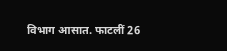विभाग आसात. फाटलीं 26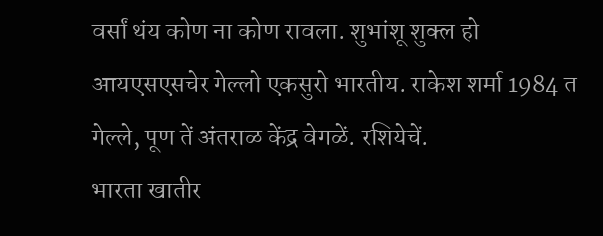वर्सां थंय कोण ना कोण रावला. शुभांशू शुक्ल हो आयएसएसचेर गेल्लो एकसुरो भारतीय. राकेश शर्मा 1984 त गेल्ले, पूण तें अंतराळ केंद्र वेगळें. रशियेचें.
भारता खातीर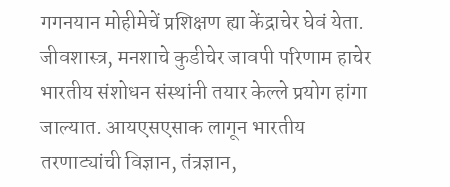गगनयान मोहीमेचें प्रशिक्षण ह्या केंद्राचेर घेवं येता. जीवशास्त्र, मनशाचे कुडीचेर जावपी परिणाम हाचेर भारतीय संशोधन संस्थांनी तयार केल्ले प्रयोग हांगा जाल्यात. आयएसएसाक लागून भारतीय तरणाट्यांची विज्ञान, तंत्रज्ञान,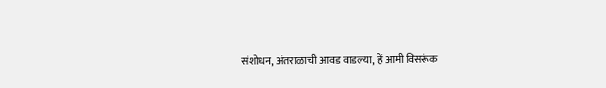संशोधन, अंतराळाची आवड वाडल्या, हें आमी विसरूंक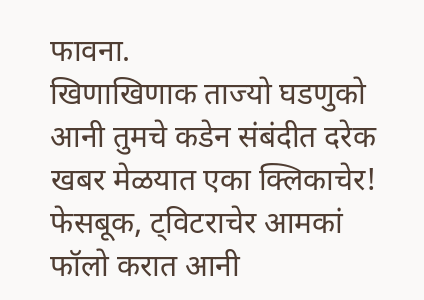फावना.
खिणाखिणाक ताज्यो घडणुको आनी तुमचे कडेन संबंदीत दरेक खबर मेळयात एका क्लिकाचेर! फेसबूक, ट्विटराचेर आमकां फॉलो करात आनी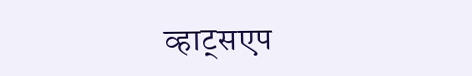व्हाट्सएप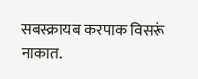सबस्क्रायब करपाक विसरूं नाकात.